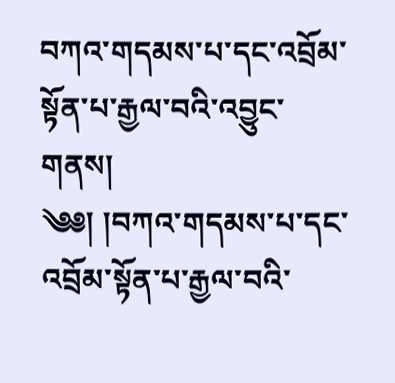བཀའ་གདམས་པ་དང་འབྲོམ་སྟོན་པ་རྒྱལ་བའི་འབྱུང་གནས།
༄༅། །བཀའ་གདམས་པ་དང་འབྲོམ་སྟོན་པ་རྒྱལ་བའི་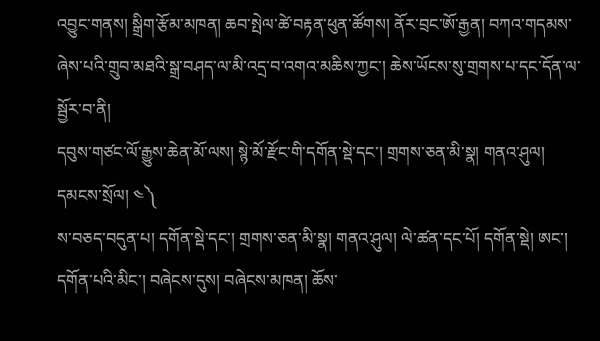འབྱུང་གནས། སྒྲིག་རྩོམ་མཁན། ཆབ་སྤེལ་ཚེ་བརྟན་ཕུན་ཚོགས། ནོར་བྲང་ཨོ་རྒྱན། བཀའ་གདམས་ཞེས་པའི་གྲུབ་མཐའི་སྒྲ་བཤད་ལ་མི་འདྲ་བ་འགའ་མཆིས་ཀྱང་། ཆེས་ཡོངས་སུ་གྲགས་པ་དང་དོན་ལ་སྦྱོར་བ་ནི།
དབུས་གཙང་ལོ་རྒྱུས་ཆེན་མོ་ལས། སྙེ་མོ་རྫོང་གི་དགོན་སྡེ་དང་། གྲགས་ཅན་མི་སྣ། གནའ་ཤུལ། དམངས་སྲོལ། ༤༽
ས་བཅད་བདུན་པ། དགོན་སྡེ་དང་། གྲགས་ཅན་མི་སྣ། གནའ་ཤུལ། ལེ་ཚན་དང་པོ། དགོན་སྡེ། ཨང་། དགོན་པའི་མིང་། བཞེངས་དུས། བཞེངས་མཁན། ཆོས་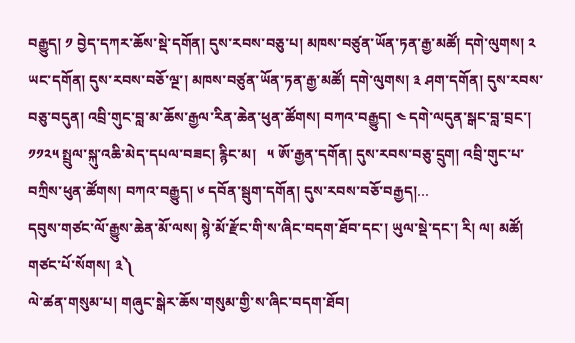བརྒྱུད། ༡ བྱེད་དཀར་ཆོས་སྡེ་དགོན། དུས་རབས་བཅུ་པ། མཁས་བཙུན་ཡོན་ཏན་རྒྱ་མཚོ། དགེ་ལུགས། ༢ ཡང་དགོན། དུས་རབས་བཅོ་ལྔ་། མཁས་བཙུན་ཡོན་ཏན་རྒྱ་མཚོ། དགེ་ལུགས། ༣ ཤག་དགོན། དུས་རབས་བཅུ་བདུན། འབྲི་གུང་བླ་མ་ཆོས་རྒྱལ་རིན་ཆེན་ཕུན་ཚོགས། བཀའ་བརྒྱུད། ༤ དགེ་ལདུན་སྒང་བླ་བྲང་། ༡༡༢༥ སྤྲུལ་སྐུ་འཆི་མེད་དཔལ་བཟང། རྙིང་མ།   ༥ ཨོ་རྒྱན་དགོན། དུས་རབས་བཅུ་དྲུག། འབྲི་གུང་པ་བཀྲིས་ཕུན་ཚོགས། བཀའ་བརྒྱུད། ༦ དབོན་སྦུག་དགོན། དུས་རབས་བཅོ་བརྒྱད།…
དབུས་གཙང་ལོ་རྒྱུས་ཆེན་མོ་ལས། སྙེ་མོ་རྫོང་གི་ས་ཞིང་བདག་ཐོབ་དང་། ཡུལ་སྡེ་དང་། རི། ལ། མཚོ། གཙང་པོ་སོགས། ༣༽
ལེ་ཚན་གསུམ་པ། གཞུང་སྒེར་ཆོས་གསུམ་གྱི་ས་ཞིང་བདག་ཐོབ།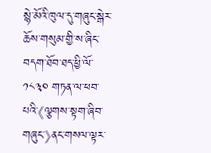སྙེ་མོའི་ཁུལ་དུ་གཞུང་སྒེར་ཆོས་གསུམ་གྱི་ས་ཞིང་བདག་ཐོབ་ཐད་ཕྱི་ལོ་ ༡༨༣༠ གཏན་ལ་ཕབ་པའི་《ལྕགས་སྟག་ཞིབ་གཞུང་》ནང་གསལ་ལྟར་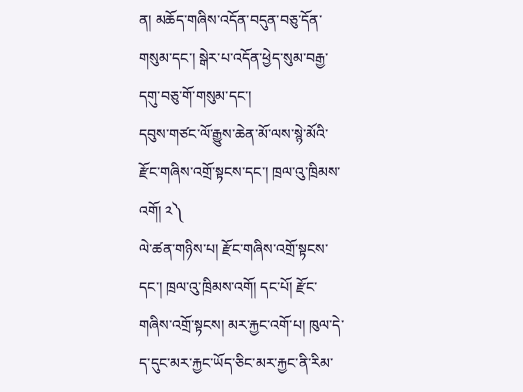ན། མཆོད་གཞིས་འདོན་བདུན་བཅུ་དོན་གསུམ་དང་། སྒེར་པ་འདོན་ཕྱེད་སུམ་བརྒྱ་དགུ་བཅུ་གོ་གསུམ་དང་།
དབུས་གཙང་ལོ་རྒྱུས་ཆེན་མོ་ལས་སྙེ་མོའི་རྫོང་གཞིས་འགྲོ་སྟངས་དང་། ཁྲལ་འུ་ཁྲིམས་འགོ། ༢༽
ལེ་ཚན་གཉིས་པ། རྫོང་གཞིས་འགྲོ་སྟངས་དང་། ཁྲལ་འུ་ཁྲིམས་འགོ། དང་པོ། རྫོང་གཞིས་འགྲོ་སྟངས། མར་རྐྱང་འགོ་པ། ཁུལ་དེ་ད་དུང་མར་རྐྱང་ཡོད་ཅིང་མར་རྐྱང་ནི་རིམ་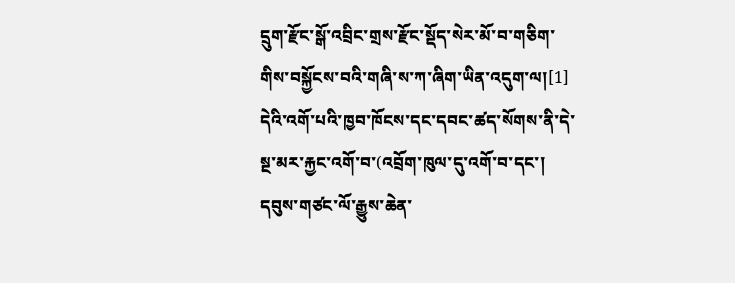དྲུག་རྫོང་སྒོ་འབྲིང་གྲས་རྫོང་སྡོད་སེར་མོ་བ་གཅིག་གིས་བསྐྱོངས་བའི་གཞི་ས་ཀ་ཞིག་ཡིན་འདུག་ལ།[1] དེའི་འགོ་པའི་ཁྱབ་ཁོངས་དང་དབང་ཚད་སོགས་ནི་དེ་སྔ་མར་རྐྱང་འགོ་བ་(འབྲོག་ཁུལ་དུ་འགོ་བ་དང་།
དབུས་གཙང་ལོ་རྒྱུས་ཆེན་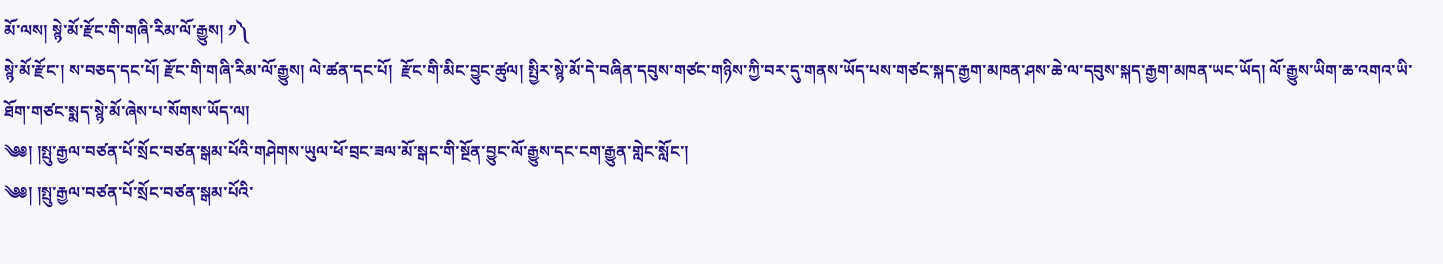མོ་ལས། སྙེ་མོ་རྫོང་གི་གཞི་རིམ་ལོ་རྒྱུས། ༡༽
སྙེ་མོ་རྫོང་། ས་བཅད་དང་པོ། རྫོང་གི་གཞི་རིམ་ལོ་རྒྱུས། ལེ་ཚན་དང་པོ།  རྫོང་གི་མིང་བྱུང་ཚུལ། སྤྱིར་སྙེ་མོ་དེ་བཞིན་དབུས་གཙང་གཉིས་ཀྱི་བར་དུ་གནས་ཡོད་པས་གཙང་སྐད་རྒྱག་མཁན་ཤས་ཆེ་ལ་དབུས་སྐད་རྒྱག་མཁན་ཡང་ཡོད། ལོ་རྒྱུས་ཡིག་ཆ་འགའ་ཡི་ཐོག་གཙང་སྨད་སྙེ་མོ་ཞེས་པ་སོགས་ཡོད་ལ།
༄༅། །སྤུ་རྒྱལ་བཙན་པོ་སྲོང་བཙན་སྒམ་པོའི་གཤེགས་ཡུལ་ཕོ་བྲང་ཟལ་མོ་སྒང་གི་སྔོན་བྱུང་ལོ་རྒྱུས་དང་ངག་རྒྱུན་གླེང་སློང་།
༄༅། །སྤུ་རྒྱལ་བཙན་པོ་སྲོང་བཙན་སྒམ་པོའི་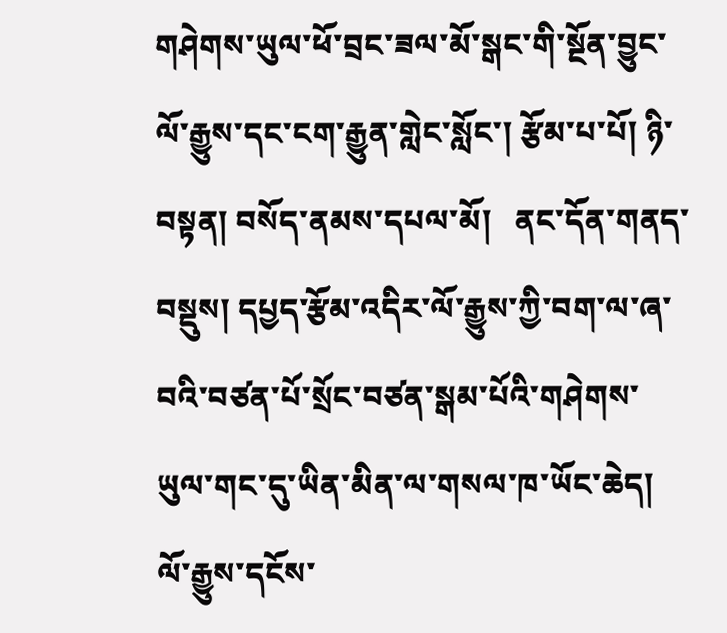གཤེགས་ཡུལ་ཕོ་བྲང་ཟལ་མོ་སྒང་གི་སྔོན་བྱུང་ལོ་རྒྱུས་དང་ངག་རྒྱུན་གླེང་སློང་། རྩོམ་པ་པོ། ཉི་བསྟན། བསོད་ནམས་དཔལ་མོ།   ནང་དོན་གནད་བསྡུས། དཔྱད་རྩོམ་འདིར་ལོ་རྒྱུས་ཀྱི་བག་ལ་ཞ་བའི་བཙན་པོ་སྲོང་བཙན་སྒམ་པོའི་གཤེགས་ཡུལ་གང་དུ་ཡིན་མིན་ལ་གསལ་ཁ་ཡོང་ཆེད། ལོ་རྒྱུས་དངོས་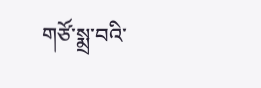གཙོ་སྨྲ་བའི་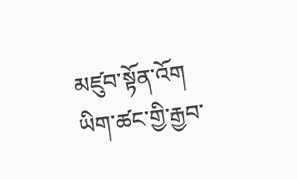མཛུབ་སྟོན་འོག ཡིག་ཚང་གྱི་རྒྱབ་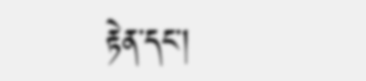རྟེན་དང་།